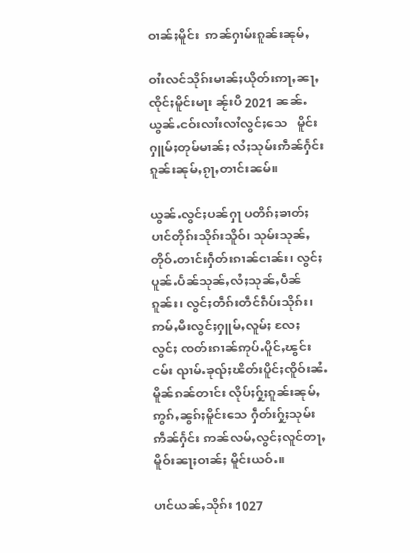ဝၢၼ်ႈမိူင်း  ဢၼ်ႁၢမ်းၵူၼ်းၼုမ်ႇ

ဝၢႆးလင်သိုၵ်းမၢၼ်ႈယိုတ်းဢႃႇၼႃႇၸိုင်ႈမိူင်းမႃး ၼႂ်းပီ 2021 ၼၼ်ႉ ယွၼ်ႉငဝ်းလၢႆးလၢႆလွင်ႈသေ   မိူင်း ႁူမ်ႈတုမ်မၢၼ်ႈ လႆႈသုမ်းဢဵၼ်ႁႅင်းၵူၼ်းၼုမ်ႇၵႂႃႇတၢင်းၼမ်။

ယွၼ်ႉလွင်ႈပၼ်ႁႃ ပတိၵ်ႈၶၢတ်ႈပၢင်တိုၵ်းသိုၵ်းသိူဝ်၊ သုမ်းသုၼ်ႇတိုဝ်ႉတၢင်းႁဵတ်းၵၢၼ်ငၢၼ်း၊ လွင်ႈ ပူၼ်ႉပႅၼ်သုၼ်ႇလႆႈသုၼ်ႇပဵၼ်ၵူၼ်း၊ လွင်ႈတဵၵ်းတဵင်ၵဵပ်းသိုၵ်း၊ ဢမ်ႇမီးလွင်ႈႁူမ်ႇလူမ်ႈ လႄႈ လွင်ႈ ၸတ်းၵၢၼ်ဢုပ်ႉပိူင်ႇၽွင်းငမ်း ၺၢမ်ႉၶုၺ်ႈၽိတ်းပိူင်ႈၸိူဝ်းၼႆႉ  မိူၼ်ၵၼ်တၢင်း လိုပ်ႈႁႂ်ႈၵူၼ်းၼုမ်ႇ ဢွၵ်ႇၼွၵ်ႈမိူင်းသေ ႁဵတ်းႁႂ်ႈသုမ်းဢဵၼ်ႁႅင်း ဢၼ်လမ်ႇလွင်ႈလူင်တႃႇ မိူဝ်းၼႃႈဝၢၼ်ႈ မိူင်းယဝ်ႉ။

ပၢင်ယၼ်ႇသိုၵ်း 1027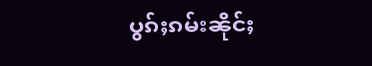ပွၵ်ႈၵမ်းၼိုင်ႈ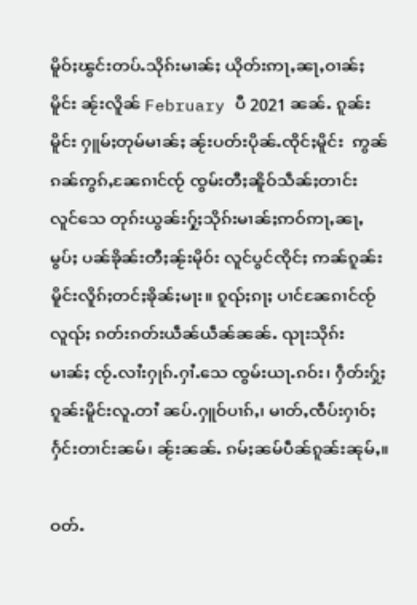မိူဝ်ႈၽွင်းတပ်ႉသိုၵ်းမၢၼ်ႈ ယိုတ်းဢႃႇၼႃႇဝၢၼ်ႈမိူင်း ၼႂ်းလိူၼ် February ပီ 2021 ၼၼ်ႉ ၵူၼ်းမိူင်း ႁူမ်ႈတုမ်မၢၼ်ႈ ၼႂ်းပတ်းပိုၼ်ႉၸိုင်ႈမိူင်း  ဢွၼ်ၵၼ်ဢွၵ်ႇၼႄၵၢင်ၸႂ် ၸွမ်းတီႈၼိူဝ်သဵၼ်ႈတၢင်း လူင်သေ တုၵ်းယွၼ်းႁႂ်ႈသိုၵ်းမၢၼ်ႈဢဝ်ဢႃႇၼႃႇမွပ်ႈ ပၼ်ၶိုၼ်းတီႈၼႂ်းမိုဝ်း လူင်ပွင်ၸိုင်ႈ ဢၼ်ၵူၼ်း မိူင်းလိူၵ်ႈတင်ႈၶိုၼ်ႈမႃး။ ၵူၺ်ႈၵႃႈ ပၢင်ၼႄၵၢင်ၸႂ်လူၺ်ႈ ၵတ်းၵတ်းယဵၼ်ယဵၼ်ၼၼ်ႉ ၺႃးသိုၵ်း မၢၼ်ႈ ၸႂ်ႉလၢႆးႁုၵ်ႉႁၢႆႉသေ ၸွမ်းယႃႉၵဝ်း၊ ႁဵတ်းႁႂ်ႈၵူၼ်းမိူင်းလူႉတၢႆ ၼပ်ႉႁူဝ်ပၢၵ်ႇ၊ မၢတ်ႇၸဵပ်းႁၢဝ်ႈ ႁႅင်းတၢင်းၼမ်၊ ၼႂ်းၼၼ်ႉ ၵမ်ႈၼမ်ပဵၼ်ၵူၼ်းၼုမ်ႇ။

ဝတ်ႉ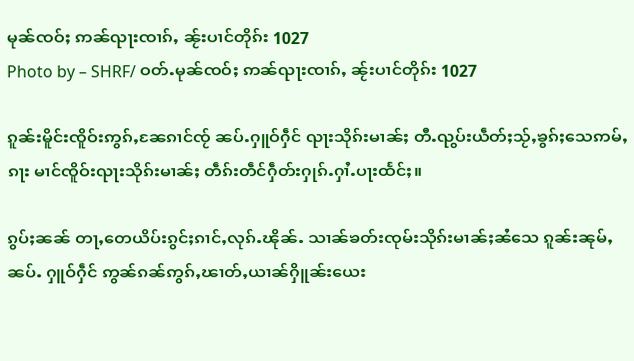မုၼ်ၸဝ်ႈ ဢၼ်ၺႃးၸၢၵ်ႇ ၼႂ်းပၢင်တိုၵ်း 1027
Photo by – SHRF/ ဝတ်ႉမုၼ်ၸဝ်ႈ ဢၼ်ၺႃးၸၢၵ်ႇ ၼႂ်းပၢင်တိုၵ်း 1027

ၵူၼ်းမိူင်းၸိူဝ်းဢွၵ်ႇၼႄၵၢင်ၸႂ် ၼပ်ႉႁူဝ်ႁဵင် ၺႃးသိုၵ်းမၢၼ်ႈ တီႉၺွပ်းယဵတ်ႈသႂ်ႇၶွၵ်ႈသေဢမ်ႇၵႃး မၢင်ၸိူဝ်းၺႃးသိုၵ်းမၢၼ်ႈ တဵၵ်းတဵင်ႁဵတ်းႁုၵ်ႉႁၢႆႉပႃးထႅင်ႈ။

ၵွပ်ႈၼၼ် တႃႇတေယိပ်းၵွင်ႈၵၢင်ႇလုၵ်ႉၽိုၼ်ႉ သၢၼ်ၶတ်းၸုမ်းသိုၵ်းမၢၼ်ႈၼႆသေ ၵူၼ်းၼုမ်ႇၼပ်ႉ ႁူဝ်ႁဵင် ဢွၼ်ၵၼ်ဢွၵ်ႇၽၢတ်ႇယၢၼ်ႁိူၼ်းယေး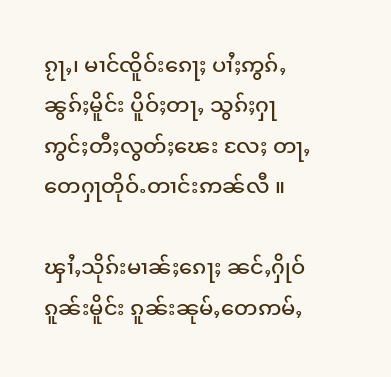ၵႂႃႇ၊ မၢင်ၸိူဝ်းၵေႃႈ ပၢႆႈဢွၵ်ႇၼွၵ်ႈမိူင်း ပိူဝ်ႈတႃႇ သွၵ်ႈႁႃ ဢွင်ႈတီႈလွတ်ႈၽေး လႄႈ တႃႇတေႁႃတိုဝ်ႉတၢင်းဢၼ်လီ ။

ၾၢႆႇသိုၵ်းမၢၼ်ႈၵေႃႈ ၼင်ႇႁိုဝ်ၵူၼ်းမိူင်း ၵူၼ်းၼုမ်ႇတေဢမ်ႇ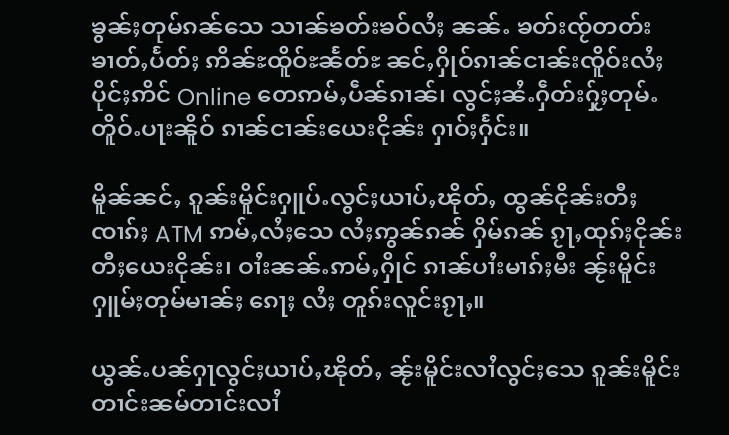ၶွၼ်ႈတုမ်ၵၼ်သေ သၢၼ်ၶတ်းၶဝ်လႆႈ ၼၼ်ႉ ၶတ်းၸႂ်တတ်းၶၢတ်ႇပႅတ်ႈ ဢိၼ်ႊထိူဝ်ႊၼႅတ်ႊ ၼင်ႇႁိုဝ်ၵၢၼ်ငၢၼ်းၸိူဝ်းလႆႈပိုင်ႈဢိင် Online တေဢမ်ႇပဵၼ်ၵၢၼ်၊ လွင်ႈၼႆႉႁဵတ်းႁႂ်ႈတုမ်ႉတိူဝ်ႉပႃးၼိူဝ် ၵၢၼ်ငၢၼ်းယေးငိုၼ်း ႁၢဝ်ႈႁႅင်း။

မိူၼ်ၼင်ႇ ၵူၼ်းမိူင်းႁူပ်ႉလွင်ႈယၢပ်ႇၽိုတ်ႇ ထွၼ်ငိုၼ်းတီႈၸၢၵ်ႈ ATM ဢမ်ႇလႆႈသေ လႆႈဢွၼ်ၵၼ် ႁိမ်ၵၼ် ၵႂႃႇထုၵ်ႈငိုၼ်းတီႈယေးငိုၼ်း၊ ဝၢႆးၼၼ်ႉဢမ်ႇႁိုင် ၵၢၼ်ပၢႆးမၢၵ်ႈမီး ၼႂ်းမိူင်းႁူမ်ႈတုမ်မၢၼ်ႈ ၵေႃႈ လႆႈ တူၵ်းလူင်းၵႂႃႇ။

ယွၼ်ႉပၼ်ႁႃလွင်ႈယၢပ်ႇၽိုတ်ႇ ၼႂ်းမိူင်းလၢႆလွင်ႈသေ ၵူၼ်းမိူင်းတၢင်းၼမ်တၢင်းလၢႆ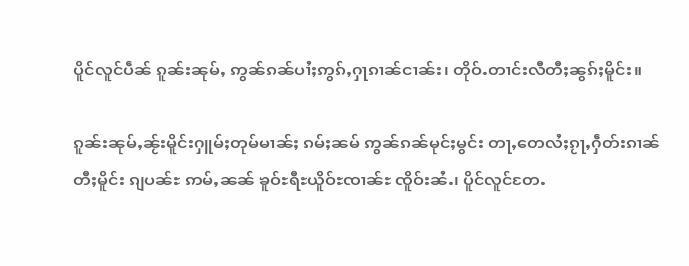ပိူင်လူင်ပဵၼ် ၵူၼ်းၼုမ်ႇ ဢွၼ်ၵၼ်ပၢႆႈဢွၵ်ႇႁႃၵၢၼ်ငၢၼ်း၊ တိုဝ်ႉတၢင်းလီတီႈၼွၵ်ႈမိူင်း။

ၵူၼ်းၼုမ်ႇၼႂ်းမိူင်းႁူမ်ႈတုမ်မၢၼ်ႈ ၵမ်ႈၼမ် ဢွၼ်ၵၼ်မုင်ႈမွင်း တႃႇတေလႆႈၵႂႃႇႁဵတ်းၵၢၼ် တီႈမိူင်း ၵျပၼ်ႊ ဢမ်ႇၼၼ် ၶူဝ်ႊရီႊယိူဝ်ႊၸၢၼ်ႊ ၸိူဝ်းၼႆႉ၊ ပိူင်လူင်တႄႉ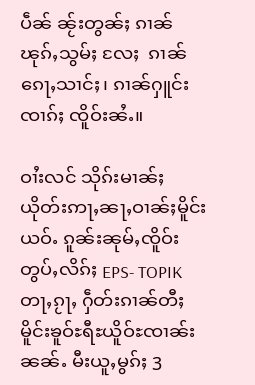ပဵၼ် ၼႂ်းတွၼ်ႈ ၵၢၼ်ၽုၵ်ႇသွမ်ႈ လႄႈ  ၵၢၼ်ၵေႃႇသၢင်ႈ၊ ၵၢၼ်ႁူင်းၸၢၵ်ႈ ၸိူဝ်းၼႆႉ။

ဝၢႆးလင် သိုၵ်းမၢၼ်ႈယိုတ်းဢႃႇၼႃႇဝၢၼ်ႈမိူင်းယဝ်ႉ ၵူၼ်းၼုမ်ႇၸိူဝ်းတွပ်ႇလိၵ်ႈ EPS- TOPIK တႃႇၵႂႃႇ ႁဵတ်းၵၢၼ်တီႈ မိူင်းၶူဝ်ႊရီႊယိူဝ်ႊၸၢၼ်းၼၼ်ႉ မီးယူႇမွၵ်ႈ 3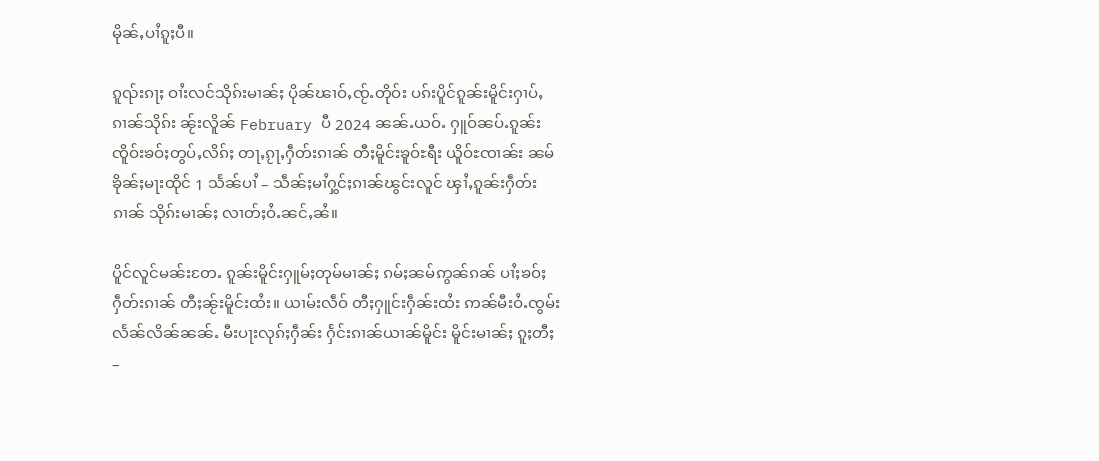မိုၼ်ႇပၢႆၵူႈပီ။

ၵူၺ်းၵႃႈ ဝၢႆးလင်သိုၵ်းမၢၼ်ႈ ပိုၼ်ၽၢဝ်ႇၸႂ်ႉတိုဝ်း ပၵ်းပိူင်ၵူၼ်းမိူင်းႁၢပ်ႇၵၢၼ်သိုၵ်း ၼႂ်းလိူၼ် February ပီ 2024 ၼၼ်ႉယဝ်ႉ ႁူဝ်ၼပ်ႉၵူၼ်းၸိူဝ်းၶဝ်ႈတွပ်ႇလိၵ်ႈ တႃႇၵႂႃႇႁဵတ်းၵၢၼ် တီႈမိူင်းၶူဝ်ႊရီး ယိူဝ်ႊၸၢၼ်း ၼမ်ၶိုၼ်ႈမႃးထိုင် 1 သႅၼ်ပၢႆ – သဵၼ်ႈမၢႆႁွင်ႈၵၢၼ်ၽွင်းလူင် ၾၢႆႇၵူၼ်းႁဵတ်းၵၢၼ် သိုၵ်းမၢၼ်ႈ လၢတ်ႈဝႆႉၼင်ႇၼႆ။

ပိူင်လူင်မၼ်းတႄႉ ၵူၼ်းမိူင်းႁူမ်ႈတုမ်မၢၼ်ႈ ၵမ်ႈၼမ်ဢွၼ်ၵၼ် ပၢႆႈၶဝ်ႈႁဵတ်းၵၢၼ် တီႈၼႂ်းမိူင်းထႆး။ ယၢမ်းလဵဝ် တီႈႁူင်းႁဵၼ်းထႆး ဢၼ်မီးဝႆႉၸွမ်းလႅၼ်လိၼ်ၼၼ်ႉ မီးပႃးလုၵ်ႈႁဵၼ်း ႁႅင်းၵၢၼ်ယၢၼ်မိူင်း မိူင်းမၢၼ်ႈ ၵူႈတီႈ –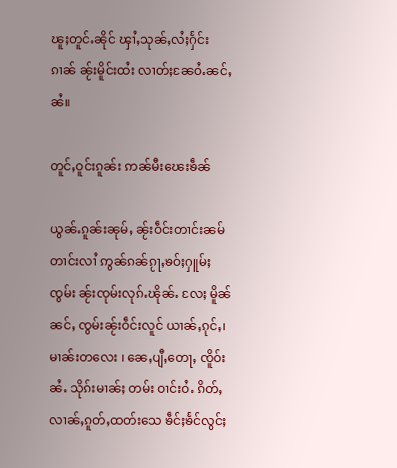ၽူႈတူင်ႉၼိုင် ၾၢႆႇသုၼ်ႇလႆႈႁႅင်းၵၢၼ် ၼႂ်းမိူင်းထႆး လၢတ်ႈၼႄဝႆႉၼင်ႇၼႆ။

တူင်ႇဝူင်းၵူၼ်း ဢၼ်မီးၽေးၶဵၼ်

ယွၼ်ႉၵူၼ်းၼုမ်ႇ ၼႂ်းဝဵင်းတၢင်းၼမ်တၢင်းလၢႆ ဢွၼ်ၵၼ်ၵႂႃႇၶဝ်ႈႁူမ်ႈၸွမ်း ၼႂ်းၸုမ်းလုၵ်ႉၽိုၼ်ႉ လႄႈ မိူၼ်ၼင်ႇ ၸွမ်းၼႂ်းဝဵင်းလူင် ယၢၼ်ႇၵုင်ႇ၊ မၢၼ်းတလေး ၊ ၼေႇပျီႇတေႃႇ ၸိူဝ်းၼႆႉ သိုၵ်းမၢၼ်ႈ တမ်း ဝၢင်းဝႆႉ ၵိတ်ႇလၢၼ်ႇၵူတ်ႇထတ်းသေ ၶဵင်ႈၶႅင်လွင်ႈ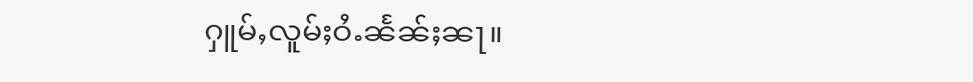ႁူမ်ႇလူမ်ႈဝႆႉၼႅၼ်ႈၼႃ။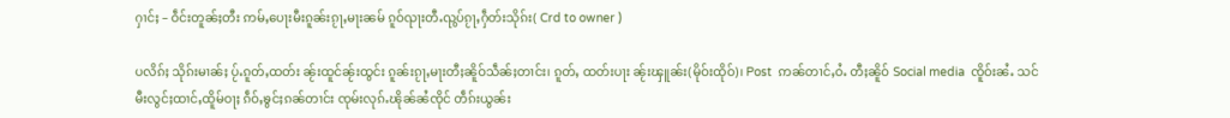ႁၢင်ႈ – ဝဵင်းတူၼ်ႈတီး ဢမ်ႇပေႃးမီးၵူၼ်းၵႂႃႇမႃးၼမ် ၵူဝ်ၺႃးတီႉၺွပ်ၵႂႃႇႁဵတ်းသိုၵ်း( Crd to owner )

ပလိၵ်ႈ သိုၵ်းမၢၼ်ႈ ပႂ်ႉၵူတ်ႇထတ်း ၼႂ်းထူင်ၼႂ်းထွင်း ၵူၼ်းၵႂႃႇမႃးတီႈၼိူဝ်သဵၼ်ႈတၢင်း၊ ၵူတ်ႇ ထတ်းပႃး ၼႂ်းၾူၼ်း(မိုဝ်းထိုဝ်)၊ Post  ဢၼ်တၢင်ႇဝႆႉ တီႈၼိူဝ် Social media  ၸိူဝ်းၼႆႉ သင်မီးလွင်ႈထၢင်ႇထိူမ်ဝႃႈ ၵဵဝ်ႇၶွင်ႈၵၼ်တၢင်း ၸုမ်းလုၵ်ႉၽိုၼ်ၼႆၸိုင် တဵၵ်းယွၼ်း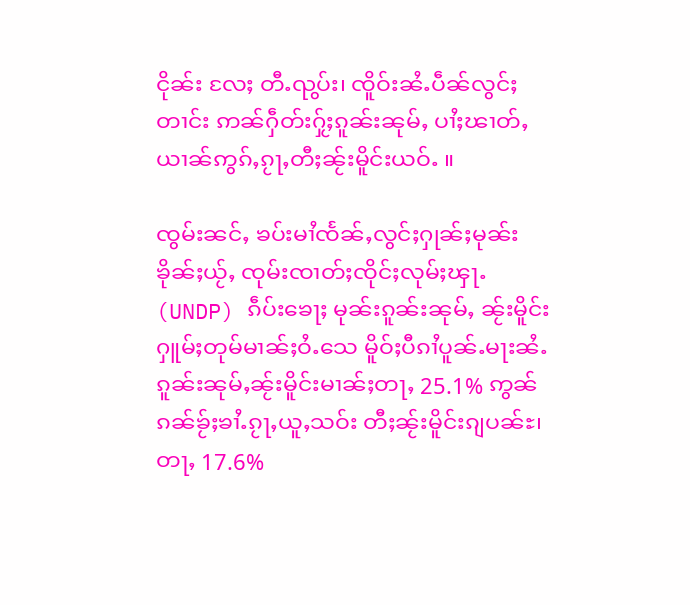ငိုၼ်း လႄႈ တီႉၺွပ်း၊ ၸိူဝ်းၼႆႉပဵၼ်လွင်ႈ တၢင်း ဢၼ်ႁဵတ်းႁႂ်ႈၵူၼ်းၼုမ်ႇ ပၢႆႈၽၢတ်ႇယၢၼ်ဢွၵ်ႇၵႂႃႇတီႈၼႂ်းမိူင်းယဝ်ႉ ။

ၸွမ်းၼင်ႇ ၶပ်းမၢႆၸႅၼ်ႇလွင်ႈႁုၼ်ႈမုၼ်းၶိုၼ်ႈယႂ်ႇ ၸုမ်းၸၢတ်ႈၸိုင်ႈလုမ်ႈၾႃႉ (UNDP) ၵဵပ်းၶေႃႈ မုၼ်းၵူၼ်းၼုမ်ႇ ၼႂ်းမိူင်းႁူမ်ႈတုမ်မၢၼ်ႈဝႆႉသေ မိူဝ်ႈပီၵၢႆပူၼ်ႉမႃးၼႆႉ ၵူၼ်းၼုမ်ႇၼႂ်းမိူင်းမၢၼ်ႈတႃႇ 25.1% ဢွၼ်ၵၼ်ၶႂ်ႈၶၢႆႉၵႂႃႇယူႇသဝ်း တီႈၼႂ်းမိူင်းၵျပၼ်ႊ၊ တႃႇ 17.6%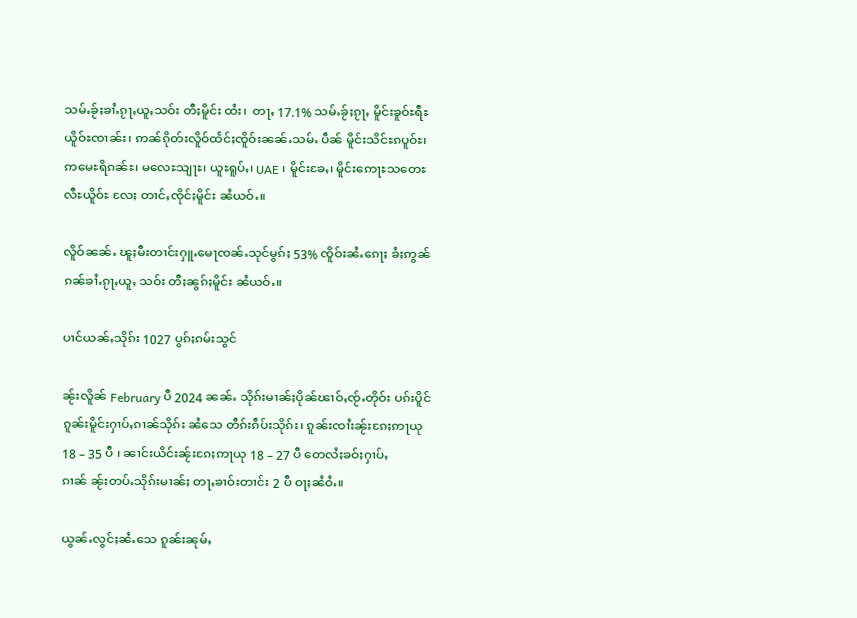သမ်ႉၶႂ်ႈၶၢႆႉၵႂႃႇယူႇသဝ်း တီႈမိူင်း ထႆး၊  တႃႇ 17.1% သမ်ႉၶႂ်ႈၵႂႃႇ မိူင်းၶူဝ်ႊရီႊယိူဝ်ႊၸၢၼ်း၊ ဢၼ်ၵိုတ်းလိူဝ်ထႅင်ႈၸိူဝ်းၼၼ်ႉသမ်ႉ ပဵၼ် မိူင်းသိင်ႊၵပူဝ်ႊ၊ ဢမေႊရိၵၼ်ႊ၊ မလေႊသျႃႊ၊ ယူႊရူပ်ႇ၊ UAE ၊ မိူင်းၶႄႇ၊ မိူင်းဢေႃႊသတေႊလီႊယိူဝ်ႊ လႄႈ တၢင်ႇၸိုင်ႈမိူင်း ၼႆယဝ်ႉ။

လိူဝ်ၼၼ်ႉ ၽူႈမီးတၢင်းႁူႉမေႃၸၼ်ႉသုင်မွၵ်ႈ 53% ၸိူဝ်းၼႆႉၵေႃႈ ၶႆႈဢွၼ်ၵၼ်ၶၢႆႉၵႂႃႇယူႇ သဝ်း တီႈၼွၵ်ႈမိူင်း ၼႆယဝ်ႉ။

ပၢင်ယၼ်ႇသိုၵ်း 1027 ပွၵ်ႈၵမ်းသွင်

ၼႂ်းလိူၼ် February ပီ 2024 ၼၼ်ႉ သိုၵ်းမၢၼ်ႈပိုၼ်ၽၢဝ်ႇၸႂ်ႉတိုဝ်း ပၵ်းပိူင်ၵူၼ်းမိူင်းႁၢပ်ႇၵၢၼ်သိုၵ်း ၼႆသေ တဵၵ်းၵဵပ်းသိုၵ်း၊ ၵူၼ်းၸၢႆးၼႂ်းၵႄႈဢႃယု 18 – 35 ပီ ၊ ၼၢင်းယိင်းၼႂ်းၵႄႈဢႃယု 18 – 27 ပီ တေလႆႈၶဝ်ႈႁၢပ်ႇၵၢၼ် ၼႂ်းတပ်ႉသိုၵ်းမၢၼ်ႈ တႃႇၶၢဝ်းတၢင်း 2 ပီ ဝႃႈၼႆဝႆႉ။

ယွၼ်ႉလွင်ႈၼႆႉသေ ၵူၼ်းၼုမ်ႇ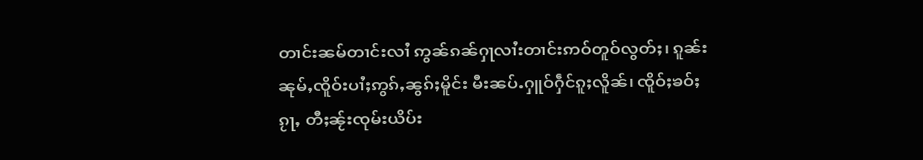တၢင်းၼမ်တၢင်းလၢႆ ဢွၼ်ၵၼ်ႁႃလၢႆးတၢင်းဢဝ်တူဝ်လွတ်ႈ၊ ၵူၼ်း ၼုမ်ႇၸိူဝ်းပၢႆႈဢွၵ်ႇၼွၵ်ႈမိူင်း မီးၼပ်ႉႁူဝ်ႁဵင်ၵူႈလိူၼ်၊ ၸိူဝ်ႈၶဝ်ႈၵႂႃႇ တီႈၼႂ်းၸုမ်းယိပ်း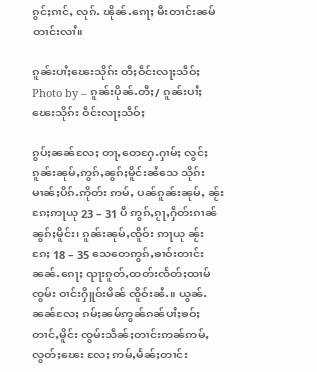ၵွင်ႈၵၢင်ႇ လုၵ်ႉ ၽိုၼ်ႉၵေႃႈ မီးတၢင်းၼမ်တၢင်းလၢႆ။

ၵူၼ်းပၢႆႈၽေးသိုၵ်း တီႈဝဵင်းလႃႈသဵဝ်ႈ
Photo by – ၵူၼ်းပိုၼ်ႉတီႈ/ ၵူၼ်းပၢႆႈၽေးသိုၵ်း ဝဵင်းလႃႈသဵဝ်ႈ

ၵွပ်ႈၼၼ်လႄႈ တႃႇတေႁႄႉႁၢမ်ႈ လွင်ႈၵူၼ်းၼုမ်ႇဢွၵ်ႇၼွၵ်ႈမိူင်းၼႆသေ သိုၵ်းမၢၼ်ႈပိၵ်ႉဢိုတ်း ဢမ်ႇ ပၼ်ၵူၼ်းၼုမ်ႇ ၼႂ်းၵႄႈဢႃယု 23 – 31 ပီ ဢွၵ်ႇၵႂႃႇႁဵတ်းၵၢၼ်ၼွၵ်ႈမိူင်း၊ ၵူၼ်းၼုမ်ႇၸိူဝ်း ဢႃယု ၼႂ်း ၵႄႈ 18 – 35 သေတေဢွၵ်ႇၶၢဝ်းတၢင်းၼၼ်ႉၵေႃႈ ၺႃးၵူတ်ႇထတ်းၸႅတ်ႈထၢမ်ၸွမ်း ဝၢင်းႁိူဝ်းမိၼ် ၸိူဝ်းၼႆႉ။ ယွၼ်ႉၼၼ်လႄႈ ၵမ်ႈၼမ်ဢွၼ်ၵၼ်ပၢႆႈၶဝ်ႈတၢင်ႇမိူင်း ၸွမ်းသဵၼ်ႈတၢင်းဢၼ်ဢမ်ႇ လွတ်ႈၽေး လႄႈ ဢမ်ႇမႅၼ်ႈတၢင်း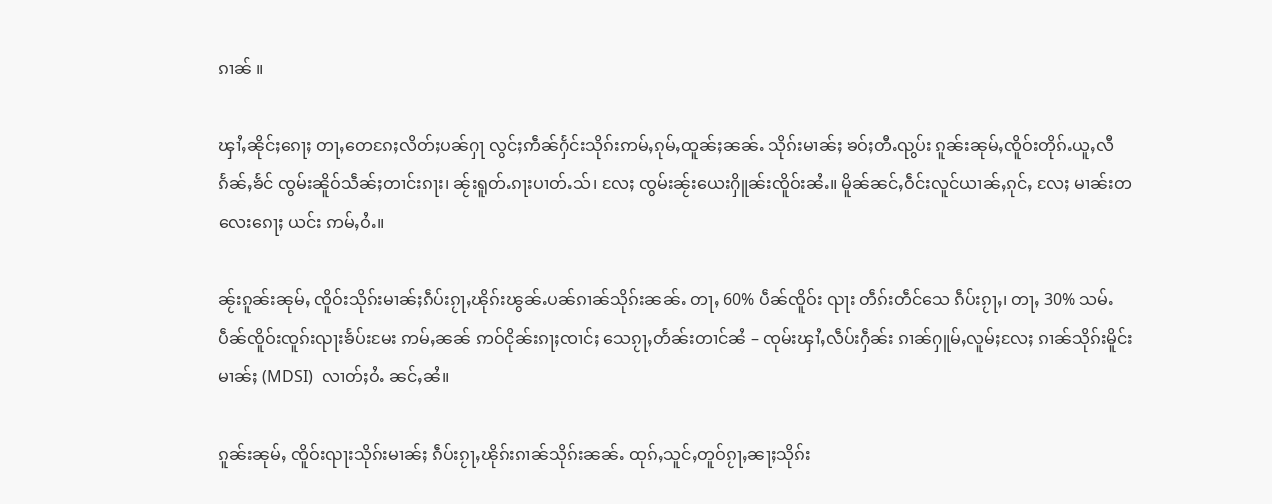ၵၢၼ် ။

ၾၢႆႇၼိုင်ႈၵေႃႈ တႃႇတေၵႄႈလိတ်ႈပၼ်ႁႃ လွင်ႈဢဵၼ်ႁႅင်းသိုၵ်းဢမ်ႇၵုမ်ႇထူၼ်ႈၼၼ်ႉ သိုၵ်းမၢၼ်ႈ ၶဝ်ႈတီႉၺွပ်း ၵူၼ်းၼုမ်ႇၸိူဝ်းတိုၵ်ႉယူႇလီၵႅၼ်ႇၶႅင် ၸွမ်းၼိူဝ်သဵၼ်ႈတၢင်းၵႃး၊ ၼႂ်းရူတ်ႉၵႃးပၢတ်ႉသ်၊ လႄႈ ၸွမ်းၼႂ်းယေးႁိူၼ်းၸိူဝ်းၼႆႉ။ မိူၼ်ၼင်ႇဝဵင်းလူင်ယၢၼ်ႇၵုင်ႇ လႄႈ မၢၼ်းတလေးၵေႃႈ ယင်း ဢမ်ႇဝႆႉ။

ၼႂ်းၵူၼ်းၼုမ်ႇ ၸိူဝ်းသိုၵ်းမၢၼ်ႈၵဵပ်းၵႂႃႇၽိုၵ်းၽွၼ်ႉပၼ်ၵၢၼ်သိုၵ်းၼၼ်ႉ တႃႇ 60% ပဵၼ်ၸိူဝ်း ၺႃး တဵၵ်းတဵင်သေ ၵဵပ်းၵႂႃႇ၊ တႃႇ 30% သမ်ႉ ပဵၼ်ၸိူဝ်းၸူၵ်းၺႃးၶႅပ်းမႄး ဢမ်ႇၼၼ် ဢဝ်ငိုၼ်းၵႃႈၸၢင်ႈ သေၵႂႃႇတႅၼ်းတၢင်ၼႆ – ၸုမ်းၾၢႆႇလဵပ်းႁဵၼ်း ၵၢၼ်ႁူမ်ႇလူမ်ႈလႄႈ ၵၢၼ်သိုၵ်းမိူင်းမၢၼ်ႈ (MDSI)  လၢတ်ႈဝႆႉ ၼင်ႇၼႆ။

ၵူၼ်းၼုမ်ႇ ၸိူဝ်းၺႃးသိုၵ်းမၢၼ်ႈ ၵဵပ်းၵႂႃႇၽိုၵ်းၵၢၼ်သိုၵ်းၼၼ်ႉ ထုၵ်ႇသူင်ႇတူဝ်ၵႂႃႇၼႃႈသိုၵ်း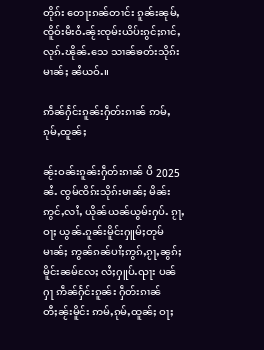တိုၵ်း တေႃးၵၼ်တၢင်း ၵူၼ်းၼုမ်ႇၸိူဝ်းမီးဝႆႉၼႂ်းၸုမ်းယိပ်းၵွင်ႈၵၢင်ႇလုၵ်ႉၽိုၼ်ႉသေ သၢၼ်ၶတ်းသိုၵ်း မၢၼ်ႈ ၼႆယဝ်ႉ။

ဢဵၼ်ႁႅင်းၵူၼ်းႁဵတ်းၵၢၼ် ဢမ်ႇၵုမ်ႇထူၼ်ႈ

ၼႂ်းဝၼ်းၵူၼ်းႁဵတ်းၵၢၼ် ပီ 2025 ၼႆႉ ၸွမ်ၸိၵ်းသိုၵ်းမၢၼ်ႈ မိၼ်းဢွင်ႇလၢႆႇ ယိုၼ်ယၼ်ယွမ်းႁပ်ႉ ၵႂႃႇဝႃႈ ယွၼ်ႉၵူၼ်းမိူင်းႁူမ်ႈတုမ်မၢၼ်ႈ ဢွၼ်ၵၼ်ပၢႆႈဢွၵ်ႇၵႂႃႇၼွၵ်ႈမိူင်းၼမ်လႄႈ လႆႈႁူပ်ႉၺႃး ပၼ်ႁႃ ဢဵၼ်ႁႅင်းၵူၼ်း ႁဵတ်းၵၢၼ်တီႈၼႂ်းမိူင်း ဢမ်ႇၵုမ်ႇထူၼ်ႈ ဝႃႈ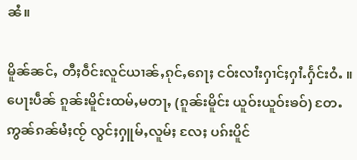ၼႆ။

မိူၼ်ၼင်ႇ တီႈဝဵင်းလူင်ယၢၼ်ႇၵုင်ႇၵေႃႈ ငဝ်းလၢႆးႁၢင်ႈႁၢႆႉႁႅင်းဝႆႉ ။ ပေႃးပဵၼ် ၵူၼ်းမိူင်းထမ်ႇမတႃႇ (ၵူၼ်းမိူင်း ယူဝ်းယူဝ်းၶဝ်) တႄႉ ဢွၼ်ၵၼ်မႆႈၸႂ် လွင်ႈႁူမ်ႇလူမ်ႈ လႄႈ ပၵ်းပိူင်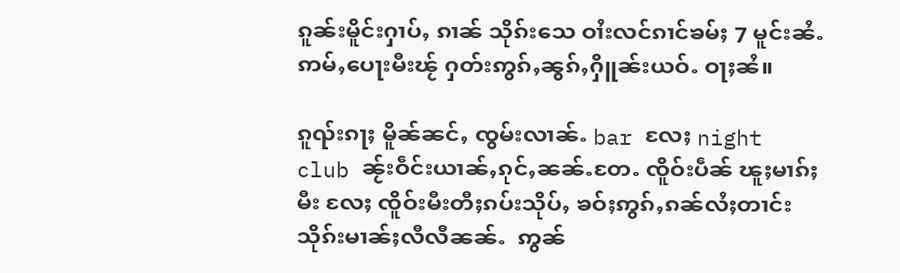ၵူၼ်းမိူင်းႁၢပ်ႇ ၵၢၼ် သိုၵ်းသေ ဝၢႆးလင်ၵၢင်ၶမ်ႈ 7 မူင်းၼႆႉ ဢမ်ႇပေႃးမီးၽႂ် ႁတ်းဢွၵ်ႇၼွၵ်ႇႁိူၼ်းယဝ်ႉ ဝႃႈၼႆ။

ၵူၺ်းၵႃႈ မိူၼ်ၼင်ႇ ၸွမ်းလၢၼ်ႉ bar လႄႈ night club ၼႂ်းဝဵင်းယၢၼ်ႇၵုင်ႇၼၼ်ႉတႄႉ ၸိူဝ်းပဵၼ် ၽူႈမၢၵ်ႈမီး လႄႈ ၸိူဝ်းမီးတီႈၵပ်းသိုပ်ႇ ၶဝ်ႈဢွၵ်ႇၵၼ်လႆႈတၢင်း သိုၵ်းမၢၼ်ႈလီလီၼၼ်ႉ  ဢွၼ်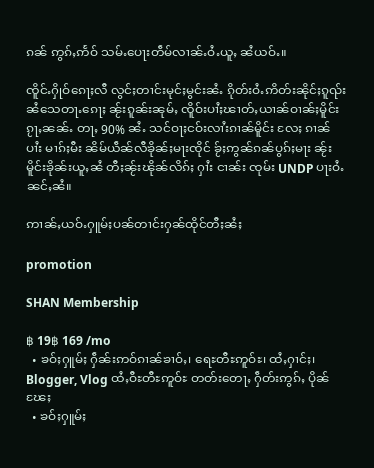ၵၼ် ဢွၵ်ႇဢႅဝ် သမ်ႉပေႃးတဵမ်လၢၼ်ႉဝႆႉယူႇ ၼႆယဝ်ႉ။

ၸိူင်ႉႁိုဝ်ၵေႃႈလီ လွင်ႈတၢင်းမုင်ႈမွင်းၼႆႉ ၵိုတ်းဝႆႉဢိတ်းၼိုင်ႈၵူၺ်း ၼႆသေတႃႉၵေႃႈ ၼႂ်းၵူၼ်းၼုမ်ႇ ၸိူဝ်းပၢႆႈၽၢတ်ႇယၢၼ်ဝၢၼ်ႈမိူင်းၵႂႃႇၼၼ်ႉ တႃႇ 90% ၼႆႉ သင်ဝႃႈငဝ်းလၢႆးၵၢၼ်မိူင်း လႄႈ ၵၢၼ် ပၢႆး မၢၵ်ႈမီး ၼိမ်ယဵၼ်လီၶိုၼ်ႈမႃးၸိုင် ၶႂ်ႈဢွၼ်ၵၼ်ပွၵ်ႈမႃး ၼႂ်းမိူင်းၶိုၼ်းယူႇၼႆ တီႈၼႂ်းၽိုၼ်လိၵ်ႈ ႁၢႆး ငၢၼ်း ၸုမ်း UNDP ပႃးဝႆႉၼင်ႇၼႆ။

ဢၢၼ်ႇယဝ်ႉႁူမ်ႈပၼ်တၢင်းႁၼ်ထိုင်တီႈၼႆႈ

promotion

SHAN Membership

฿ 19฿ 169 /mo
  • ၶဝ်ႈႁူမ်ႈ ႁဵၼ်းဢဝ်ၵၢၼ်ၶၢဝ်ႇ၊ ရေႊတီႊဢူဝ်ႊ၊ ထႆႇႁၢင်ႈ၊ Blogger, Vlog ထႆႇဝီႊတီႊဢူဝ်ႊ တတ်းတေႃႇ ႁဵတ်းဢွၵ်ႇ ပိုၼ်ၽႄႈ
  • ၶဝ်ႈႁူမ်ႈ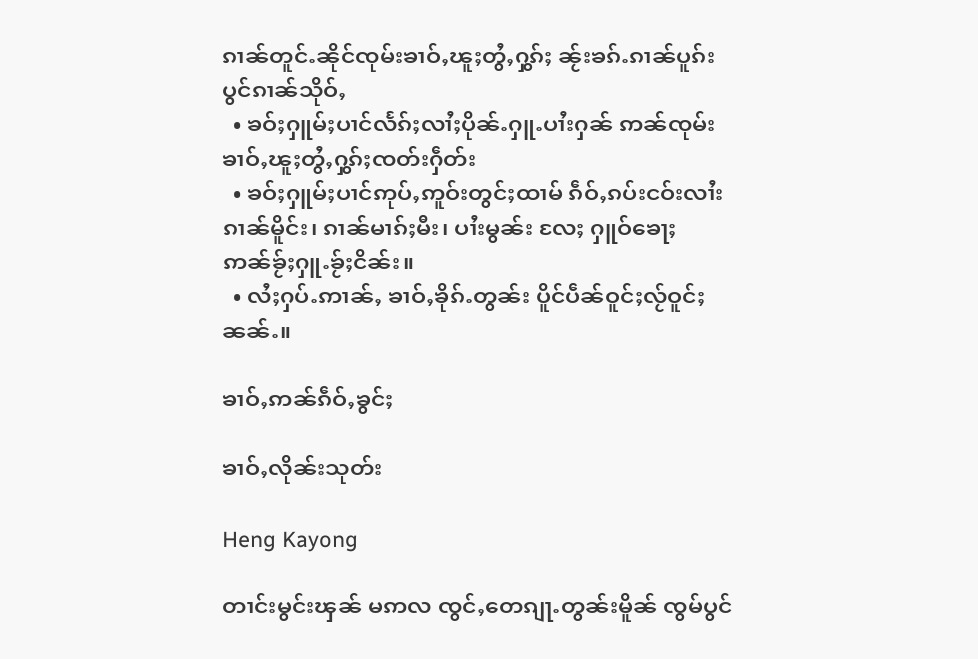ၵၢၼ်တူင်ႉၼိုင်ၸုမ်းၶၢဝ်ႇၽူႈတွႆႇႁွၵ်ႈ ၼႂ်းၶၵ်ႉၵၢၼ်ပူၵ်းပွင်ၵၢၼ်သိုဝ်ႇ
  • ၶဝ်ႈႁူမ်ႈပၢင်လႅၵ်ႈလၢႆႈပိုၼ်ႉႁူႉပၢႆးႁၼ် ဢၼ်ၸုမ်းၶၢဝ်ႇၽူႈတွႆႇႁွၵ်ႈၸတ်းႁဵတ်း
  • ၶဝ်ႈႁူမ်ႈပၢင်ဢုပ်ႇဢူဝ်းတွင်ႈထၢမ် ၵဵဝ်ႇၵပ်းငဝ်းလၢႆးၵၢၼ်မိူင်း၊ ၵၢၼ်မၢၵ်ႈမီး၊ ပၢႆးမွၼ်း လႄႈ ႁူဝ်ၶေႃႈ ဢၼ်ၶႂ်ႈႁူႉၶႂ်ႈငိၼ်း။
  • လႆႈႁပ်ႉဢၢၼ်ႇ ၶၢဝ်ႇၶိုၵ်ႉတွၼ်း ပိူင်ပဵၼ်ဝူင်ႈလႂ်ဝူင်ႈ ၼၼ်ႉ။

ၶၢဝ်ႇဢၼ်ၵဵဝ်ႇၶွင်ႈ

ၶၢဝ်ႇလိုၼ်းသုတ်း

Heng Kayong

တၢင်းမွင်းၾၼ် မဢလ ၸွင်ႇတေၵျႃႉတွၼ်းမိူၼ် ၸွမ်ပွင်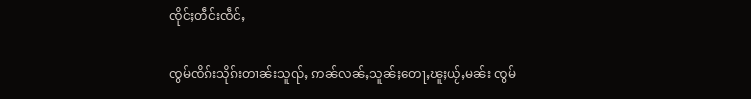ၸိုင်ႈတဵင်းၸဵင်ႇ

ၸွမ်ၸိၵ်းသိုၵ်းတၢၼ်းသူၺ်ႇ ဢၼ်လၼ်ႇသူၼ်ႈတေႃႇၽူႈယႂ်ႇမၼ်း ၸွမ်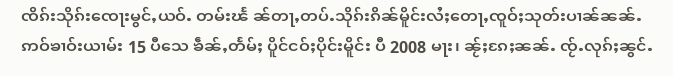ၸိၵ်းသိုၵ်းၸေႃးမွင်ႇယဝ်ႉ တမ်းၽႅ ၼ်တႃႇတပ်ႉသိုၵ်းၵိၼ်မိူင်းလႆႈတေႃႇၸူဝ်ႈသုတ်းပၢၼ်ၼၼ်ႉ ဢဝ်ၶၢဝ်းယၢမ်း 15 ပီသေ ၶဵၼ်ႇတႅမ်ႈ ပိူင်ငဝ်ႈပိုင်းမိူင်း ပီ 2008 မႃး၊ ၼႂ်ႈၵႄႈၼၼ်ႉ ၸႂ်ႉလုၵ်ႈၼွင်ႉ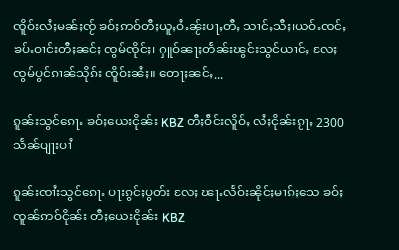ၸိူဝ်းလႆႈမၼ်ႈၸႂ် ၶဝ်ႈဢဝ်တီႈယူႇဝႆႉၼႂ်းပႃႇတီႇ သၢင်ႇသီႈ၊ယဝ်ႉၸင်ႇ ၶပ်ႉဝၢင်းတီႈၼင်ႈ ၸွမ်ၸိုင်ႈ၊ ႁူဝ်ၼႃႈတႅၼ်းၽွင်းသွင်ယၢင်ႇ လႄႈ ၸွမ်ပွင်ၵၢၼ်သိုၵ်း ၸိူဝ်းၼႆႈ။ တေႃႈၼင်ႇ...

ၵူၼ်းသွင်ၵေႃႉ ၶဝ်ႈယေးငိုၼ်း KBZ တီႈဝဵင်းလိူဝ်ႇ လႆႈငိုၼ်းၵႂႃႇ 2300 သႅၼ်ပျႃးပၢႆ

ၵူၼ်းၸၢႆးသွင်ၵေႃႉ ပႃးၵွင်ႈပွတ်း လႄႈ ၽႃႉလႅဝ်းၼိုင်ႈမၢၵ်ႈသေ ၶဝ်ႈၸူၼ်ဢဝ်ငိုၼ်း တီႈယေးငိုၼ်း KBZ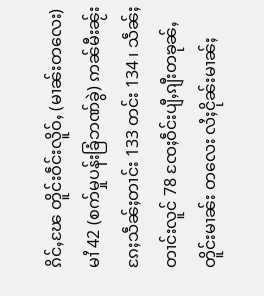ၵိင်ႇၽႄ တိူင်းဝဵင်းလိူဝ်ႇ (မၢၼ်းတလေး) မၢႆ 42 (စက်မှုပန်းခြံဘဏ်ခွဲ) ဢၼ်မီးၼႂ်းၵႄႈသဵၼ်ႈတၢင်း 133 တင်း 134 ၊ သဵၼ်ႈတၢင်းလူင် 78 ၸႄႈဝဵင်းပျီႇၵျီးတၶုၼ်ႇ တိူင်းမၢၼ်း တလေး လႆႈငိုၼ်းမၢၼ်ႈ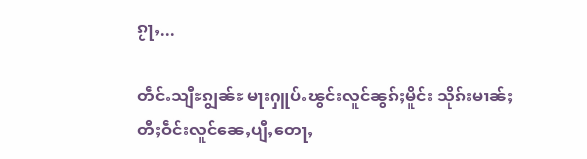ၵႂႃႇ...

တဵင်ႉသျီႊၵျွၼ်ႊ မႃးႁူပ်ႉၽွင်းလူင်ၼွၵ်ႈမိူင်း သိုၵ်းမၢၼ်ႈ တီႈဝဵင်းလူင်ၼေႇပျီႇတေႃႇ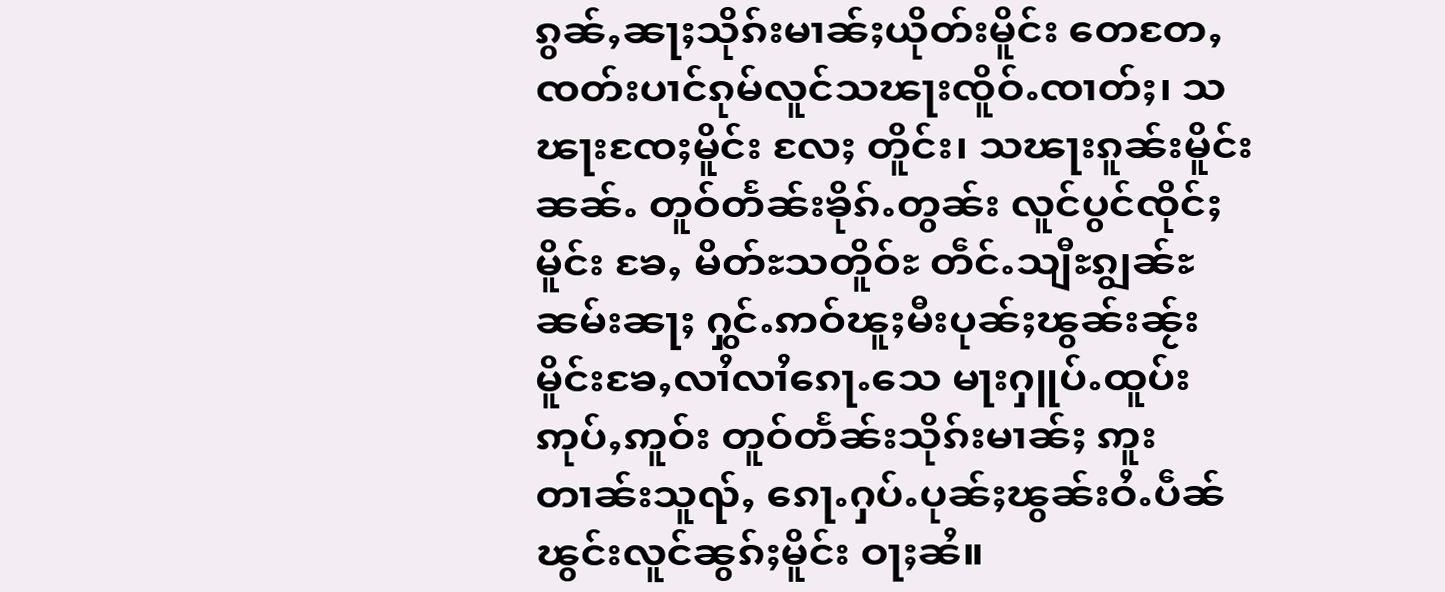ၵွၼ်ႇၼႃႈသိုၵ်းမၢၼ်ႈယိုတ်းမိူင်း တေတႄႇၸတ်းပၢင်ၵုမ်လူင်သၽႃးၸိူဝ်ႉၸၢတ်ႈ၊ သၽႃးၸႄႈမိူင်း လႄႈ တိူင်း၊ သၽႃးၵူၼ်းမိူင်းၼၼ်ႉ တူဝ်တႅၼ်းၶိုၵ်ႉတွၼ်း လူင်ပွင်ၸိုင်ႈမိူင်း ၶႄႇ မိတ်ႊသတိူဝ်ႊ တဵင်ႉသျီႊၵျွၼ်ႊ ၼမ်းၼႃႈ ႁွင်ႉဢဝ်ၽူႈမီးပုၼ်ႈၽွၼ်းၼႂ်းမိူင်းၶႄႇလၢႆလၢႆၵေႃႉသေ မႃးႁူပ်ႉထူပ်းဢုပ်ႇဢူဝ်း တူဝ်တႅၼ်းသိုၵ်းမၢၼ်ႈ ဢူးတၢၼ်းသူၺ်ႇ ၵေႃႉႁပ်ႉပုၼ်ႈၽွၼ်းဝႆႉပဵၼ် ၽွင်းလူင်ၼွၵ်ႈမိူင်း ဝႃႈၼႆ။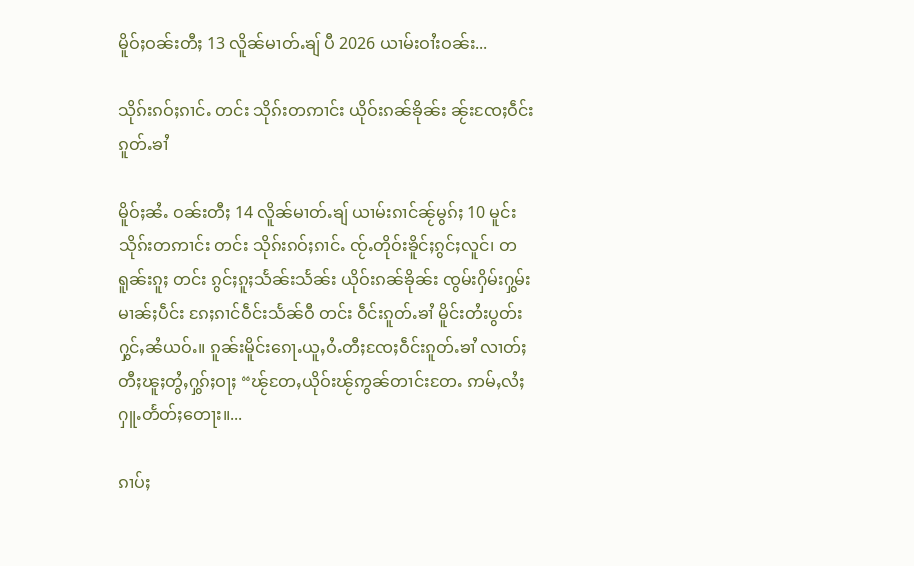မိူဝ်ႈဝၼ်းတီႈ 13 လိူၼ်မၢတ်ႉၶျ် ပီ 2026 ယၢမ်းဝၢႆးဝၼ်း...

သိုၵ်းၵဝ်ႈၵၢင်ႉ တင်း သိုၵ်းတဢၢင်း ယိုဝ်းၵၼ်ၶိုၼ်း ၼႂ်းၸႄႈဝဵင်းၵူတ်ႉၶၢႆ

မိူဝ်ႈၼႆႉ ဝၼ်းတီႈ 14 လိူၼ်မၢတ်ႉၶျ် ယၢမ်းၵၢင်ၼႂ်မွၵ်ႈ 10 မူင်း သိုၵ်းတဢၢင်း တင်း သိုၵ်းၵဝ်ႈၵၢင်ႉ ၸႂ်ႉတိုဝ်းၶိူင်ႈၵွင်ႈလူင်၊ တရူၼ်းၵူႈ တင်း ၵွင်ႈၵူႈသႅၼ်းသႅၼ်း ယိုဝ်းၵၼ်ၶိုၼ်း ၸွမ်းႁိမ်းႁွမ်း မၢၼ်ႈပဵင်း ၵႄႈၵၢင်ဝဵင်းသႅၼ်ဝီ တင်း ဝဵင်းၵူတ်ႉၶၢႆ မိူင်းတႆးပွတ်းႁွင်ႇၼႆယဝ်ႉ။ ၵူၼ်းမိူင်းၵေႃႉယူႇဝႆႉတီႈၸႄႈဝဵင်းၵူတ်ႉၶၢႆ လၢတ်ႈတီႈၽူႈတွႆႇႁွၵ်ႈဝႃႈ “ၽႂ်တႄႇယိုဝ်းၽႂ်ဢွၼ်တၢင်းတႄႉ ဢမ်ႇလႆႈႁူႉတႅတ်ႈတေႃး။...

ၵၢပ်ႈ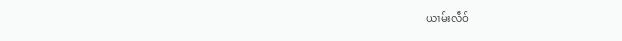ယၢမ်းလဵဝ်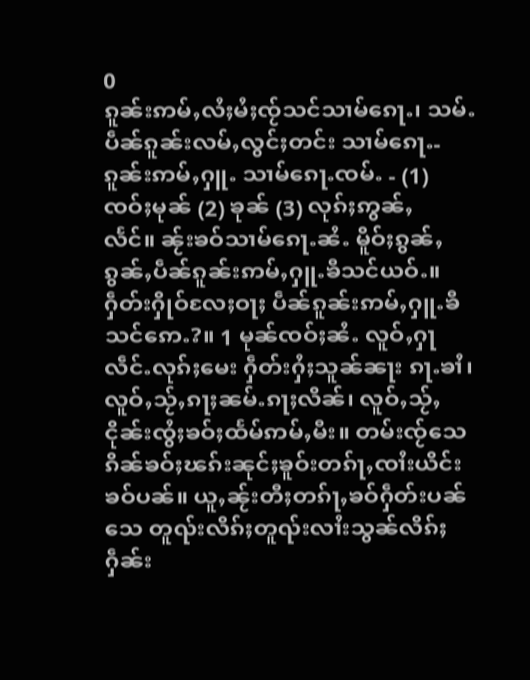0
ၵူၼ်းဢမ်ႇလႆႈမႆႈၸႂ်သင်သၢမ်ၵေႃႉ၊ သမ်ႉပဵၼ်ၵူၼ်းလမ်ႇလွင်ႈတင်း သၢမ်ၵေႃႉ- ၵူၼ်းဢမ်ႇႁူႉ သၢမ်ၵေႃႉၸမ်ႉ - (1) ၸဝ်ႈမုၼ် (2) ၶုၼ် (3) လုၵ်ႈဢွၼ်ႇလႅင်။ ၼႂ်းၶဝ်သၢမ်ၵေႃႉၼႆႉ မိူဝ်ႈၵွၼ်ႇၵွၼ်ႇပဵၼ်ၵူၼ်းဢမ်ႇႁူႉၶီသင်ယဝ်ႉ။ ႁဵတ်းႁိုဝ်လႄႈဝႃႈ ပဵၼ်ၵူၼ်းဢမ်ႇႁူႉၶီသင်ဢေႉ?။ 1 မုၼ်ၸဝ်ႈၼႆႉ လူဝ်ႇႁႃလဵင်ႉလုၵ်ႈမေး ႁဵတ်းႁႆႈသူၼ်ၼႃး ၵႃႉၶၢႆ၊ လူဝ်ႇသႂ်ႇၵႃႈၼမ်ႉၵႃႈလိၼ်၊ လူဝ်ႇသႂ်ႇငိုၼ်းၸွႆႈၶဝ်ႈထႅမ်ဢမ်ႇမီး။ တမ်းၸႂ်သေၵိၼ်ၶဝ်ႈၽၵ်းၼုင်ႈၶူဝ်းတၵ်ႃႇၸၢႆးယိင်းၶဝ်ပၼ်။ ယူႇၼႂ်းတီႈတၵ်ႃႇၶဝ်ႁဵတ်းပၼ်သေ တူၺ်းလိၵ်ႈတူၺ်းလၢႆးသွၼ်လိၵ်ႈႁဵၼ်း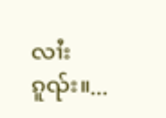လၢႆးၵူၺ်း။...